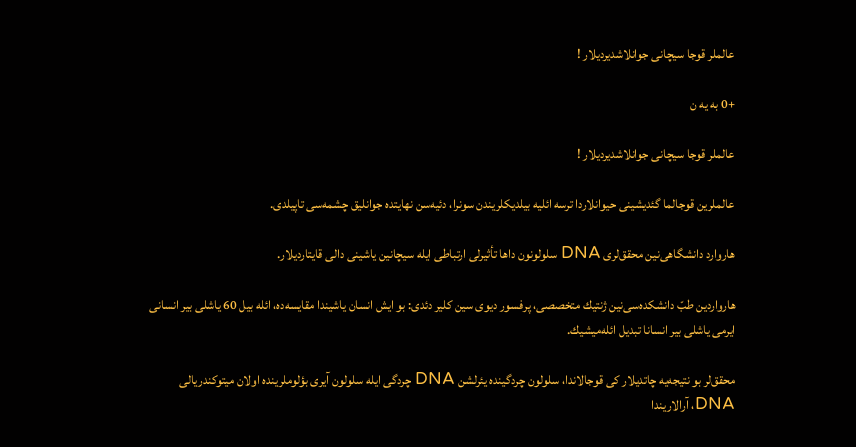عالملر قوجا سیچانی جوانلاشدیردیلار !

+0 به یه ن

عالملر قوجا سیچانی جوانلاشدیردیلار !

عالملرین قوجالما گئدیشینی حیوانلاردا ترسه ائلیه بیلدیكلریندن سونرا، دئیه‌سن نهایتده جوانلیق چشمه‌سی تاپیلدی.

هاروارد دانشگاهی‌نین محقق‌لری DNA سلولونون داها تأثیرلی ارتباطی ایله سیچانین یاشینی دالی قایتاردیلار.

هارواردین طبّ دانشكده‌سی‌نین ژنتیك متخصصی، پرفسور دیوی سین كلیر دئدی: بو ایش انسان یاشیندا مقایسه‌ده، ائله بیل 60 یاشلی بیر انسانی ایرمی یاشلی بیر انسانا تبدیل ائله‌میشیك.

محقق‌لر بو نتیجه‌یه چاتدیلار كی قوجالاندا، سلولون چردگینده یئرلشن DNA چردگی ایله سلولون آیری بؤلوملرینده اولان میتوكندریالی DNA، آرالاریندا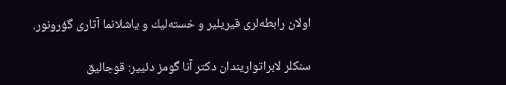اولان رابطه‌لری قیریلیر و خسته‌لیك و یاشلانما آثاری گؤرونور.

سنكلر لابراتواریندان دكتر آنا گومز دئییر: قوجالیق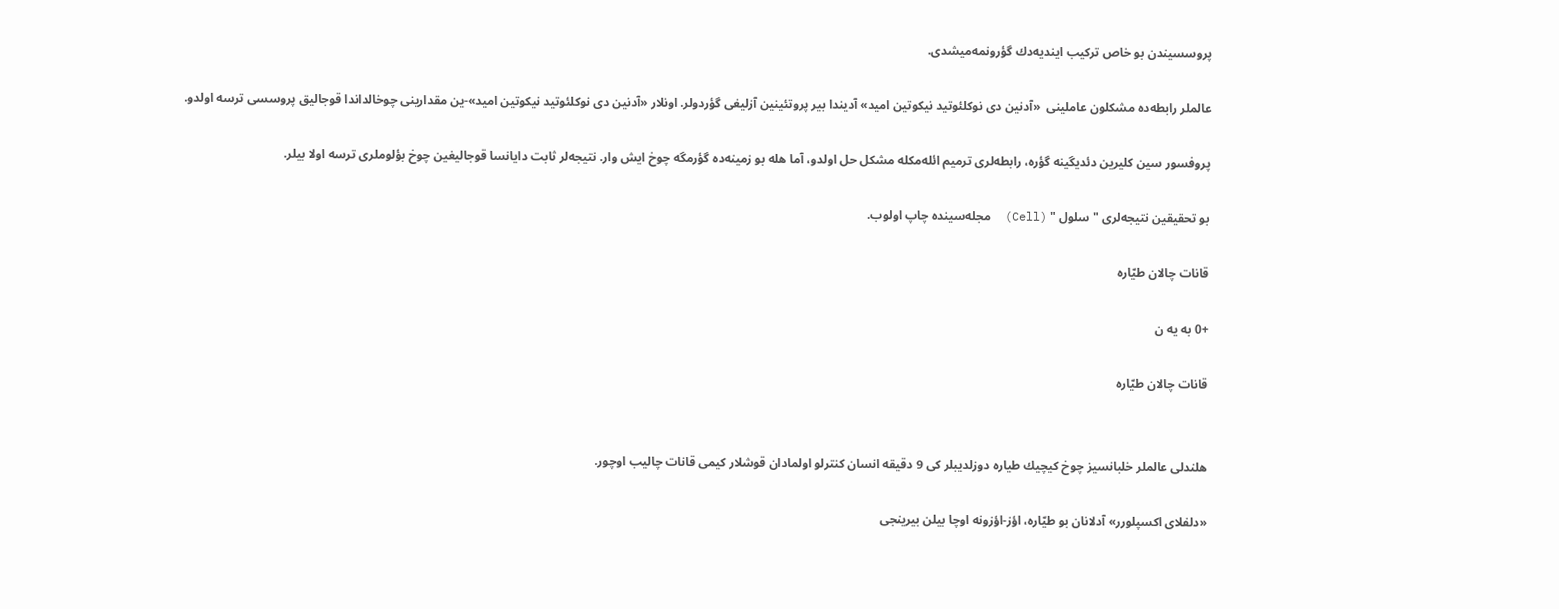پروسسیندن بو خاص تركیب ایندیه‌دك گؤرونمه‌میشدی.

عالملر رابطه‌ده مشكلون عاملینی  «آدنین دی نوكلئوتید نیكوتین امید» آدیندا بیر پروتئینین آزلیغی گؤردولر. اونلار «آدنین دی نوكلئوتید نیكوتین امید»-ین مقدارینی چوخالداندا قوجالیق پروسسی ترسه اولدو.

پروفسور سین كلیرین دئدیگینه گؤره، رابطه‌لری ترمیم ائله‌مكله مشكل حل اولدو، آما هله بو زمینه‌ده گؤرمگه چوخ ایش وار. نتیجه‌لر ثابت دایانسا قوجالیغین چوخ بؤلوملری ترسه اولا بیلر.

بو تحقیقین نتیجه‌لری " سلول " (Cell)  مجله‌سینده چاپ اولوب.

قانات چالان طیّاره

+0 به یه ن

قانات چالان طیّاره


هلندلی عالملر خلبانسیز چوخ كیچیك طیاره دوزلدیبلر كی 9 دقیقه انسان كنترلو اولمادان قوشلار كیمی قانات چالیب اوچور.

«دلفلای اكسپلورر» آدلانان بو طیّاره، اؤز-اؤزونه اوچا بیلن بیرینجی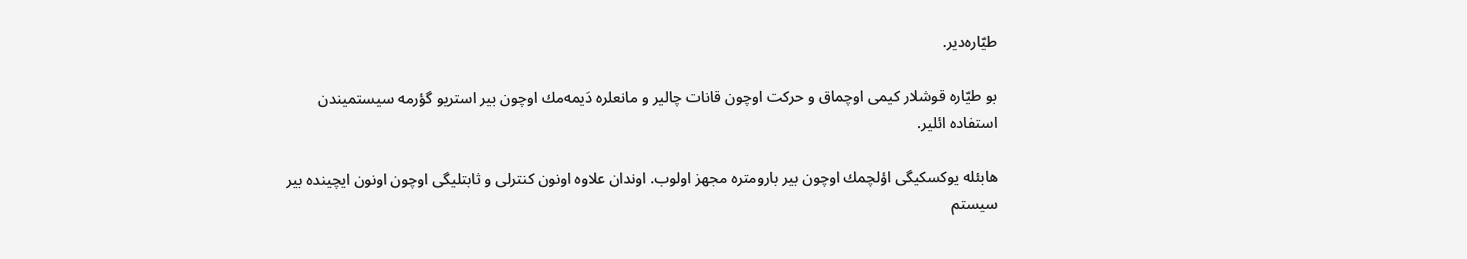طیّاره‌دیر.

بو طیّاره قوشلار كیمی اوچماق و حركت اوچون قانات چالیر و مانعلره دَیمه‌مك اوچون بیر استریو گؤرمه سیستمیندن استفاده ائلیر.

هابئله یوكسكیگی اؤلچمك اوچون بیر بارومتره مجهز اولوب. اوندان علاوه اونون كنترلی و ثابتلیگی اوچون اونون ایچینده بیر سیستم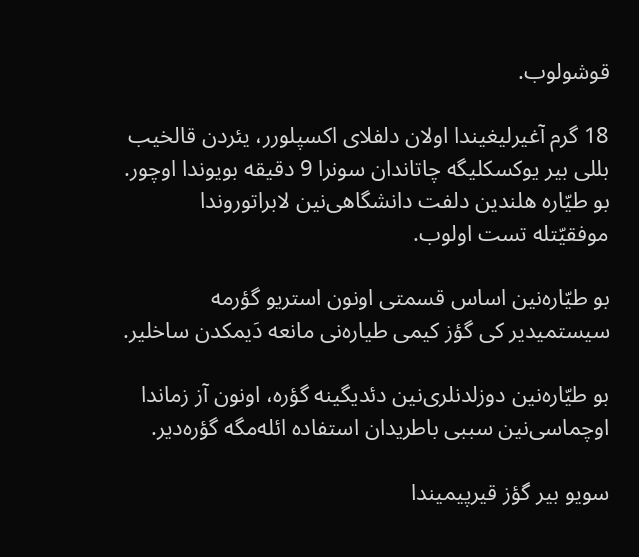قوشولوب.

18 گرم آغیرلیغیندا اولان دلفلای اكسپلورر، یئردن قالخیب بللی بیر یوكسكلیگه چاتاندان سونرا 9 دقیقه بویوندا اوچور. بو طیّاره هلندین دلفت دانشگاهی‌نین لابراتوروندا موفقیّتله تست اولوب.

بو طیّاره‌نین اساس قسمتی اونون استریو گؤرمه سیستمیدیر كی گؤز كیمی طیاره‌نی مانعه دَیمكدن ساخلیر.

بو طیّاره‌نین دوزلدنلری‌نین دئدیگینه گؤره، اونون آز زماندا اوچماسی‌نین سببی باطریدان استفاده ائله‌مگه گؤره‌دیر.

سویو بیر گؤز قیرپیمیندا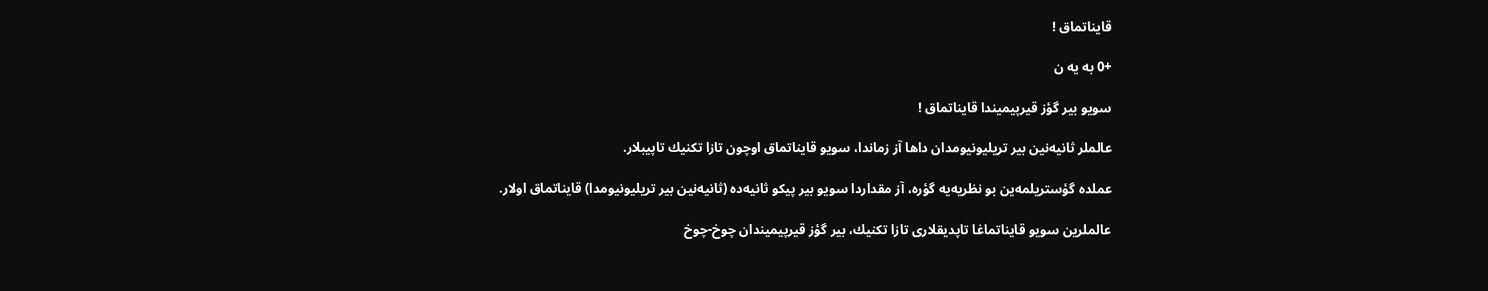قایناتماق !

+0 به یه ن

سویو بیر گؤز قیرپیمیندا قایناتماق !

عالملر ثانیه‌نین بیر تریلیونیومدان داها آز زماندا، سویو قایناتماق اوچون تازا تكنیك تاپیبلار.

عملده گؤستریلمه‌ین بو نظریه‌یه گؤره، آز مقداردا سویو بیر پیكو ثانیه‌ده (ثانیه‌نین بیر تریلیونیومدا) قایناتماق اولار.

عالملرین سویو قایناتماغا تاپدیقلاری تازا تكنیك، بیر گؤز قیرپیمیندان چوخ-چوخ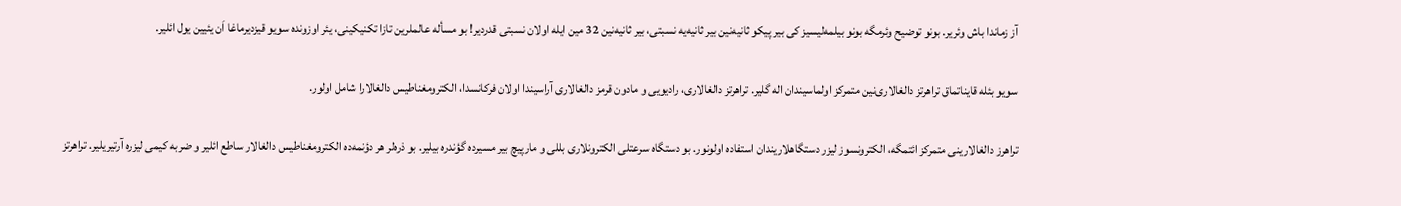آز زماندا باش وئریر. بونو توضیح وئرمگه بونو بیلمه‌لیسیز كی بیر پیكو ثانیه‌نین بیر ثانیه‌یه نسبتی، بیر ثانیه‌نین 32 مین ایله اولان نسبتی قدردیر! بو مسأله عالملرین تازا تكنیكینی، یئر اوزونده سویو قیزدیرماغا اَن یئیین یول ائلیر.

سویو بئله قایناتماق تراهرتز دالغالاری‌نین متمركز اولماسیندان اله گلیر. تراهرتز دالغالاری، رادیویی و مادون قرمز دالغالاری آراسیندا اولان فركانسدا، الكترومغناطیس دالغالارا شامل اولور.

تراهرز دالغالارینی متمركز ائتمگه، الكترونسوز لیزر دستگاهلاریندان استفاده اولونور. بو دستگاه سرعتلی الكترونلاری بللی و مارپیچ بیر مسیرده گؤندره بیلیر. بو ذره‌لر هر دؤنمه‌ده الكترومغناطیس دالغالار ساطع ائلیر و ضربه كیمی لیزره آرتیریلیر. تراهرتز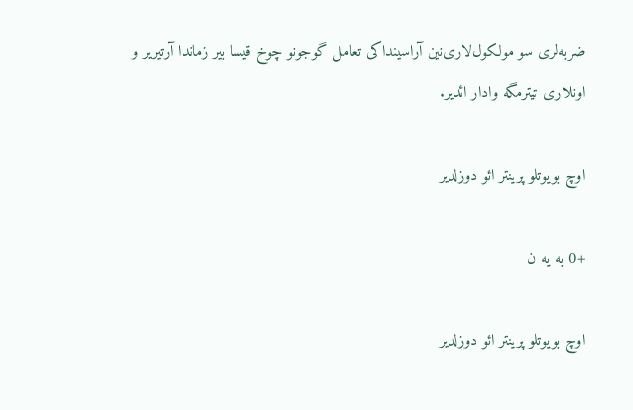ضربه‌لری سو مولكول‌لار‌ی‌نین آراسینداكی تعامل گوجونو چوخ قیسا بیر زماندا آرتیریر و اونلاری تیترمگه وادار ائدیر.

اوچ بویوتلو پرینتر ائو دوزلدیر

+0 به یه ن

اوچ بویوتلو پرینتر ائو دوزلدیر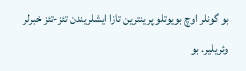بو گونلر اوچ بویوتلو پرینترین تازا ایشلریندن تئز-تئز خبرلر وئریلیر. بو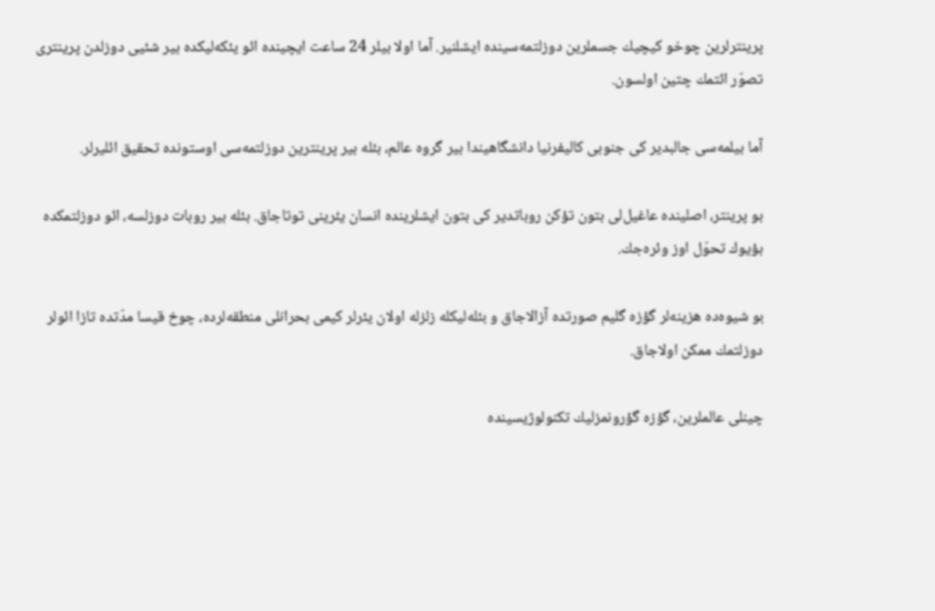پرینترلرین چوخو كیچیك جسملرین دوزلتمه‌سینده ایشلنیر. آما اولا بیلر 24 ساعت ایچینده ائو یئكه‌لیكده بیر شئیی دوزلدن پرینتری تصوّر ائتمك چتین اولسون.

آما بیلمه‌سی جالبدیر كی جنوبی كالیفرنیا دانشگاهیندا بیر گروه عالم، بئله بیر پرینترین دوزلتمه‌سی اوستونده تحقیق ائلیرلر.

بو پرینتر، اصلینده عاغیل‌لی بتون تؤكن روباتدیر كی بتون ایشلرینده انسان یئرینی توتاجاق. بئله بیر روبات دوزلسه، ائو دوزلتمكده بؤیوك تحوّل اوز وئره‌جك.

بو شیوه‌ده هزینه‌لر گؤزه گلیم صورتده آزالاجاق و بئله‌لیكله زلزله اولان یئرلر كیمی بحرانلی منطقه‌لرده، چوخ قیسا مدّتده تازا ائولر دوزلتمك ممكن اولاجاق.

چینلی عالملرین، گؤزه گؤرونمزلیك تكنولوژیسینده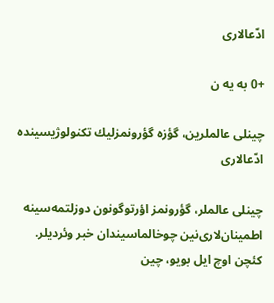ادّعالاری

+0 به یه ن

چینلی عالملرین، گؤزه گؤرونمزلیك تكنولوژیسینده ادّعالاری

چینلی عالملر، گؤرونمز اؤرتوگونون دوزلتمه‌سینه اطمینان‌لاری‌نین چوخالماسیندان خبر وئردیلر. كئچن اوچ ایل بویو، چین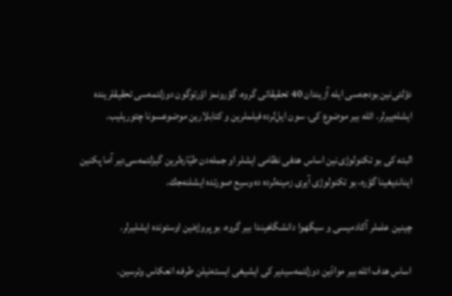دؤلتی‌نین بودجه‌سی ایله آزیندان 40 تحقیقاتی گروه، گؤرونمز اؤرتوگون دوزلتمه‌سی تحقیقلرینده ایشله‌ییرلر. ائله بیر موضوع كی، سون ایل‌لرده فیلملرین و كتابلارین موضوعسونا چئوریلیب.

البته كی بو تكنولوژی‌نین اساس هدفی نظامی ایشلر او جمله‌دن طیّاره‌لرین گیزلتمه‌سی‌دیر آما پكنین ایناندیغینا گؤره، بو تكنولوژی آیری زمینه‌لرده ده وسیع صورتده ایشلنه‌جك.

چینین علملر آكادمیسی و سیگهوا دانشگاهیندا بیر گروه، بو پروژه‌نین اوستونده ایشلیرلر.

اساس هدف ائله بیر موادّین دوزلتمه‌سیدیر كی ایشیغی ایسته‌نیلن طرفه انعكاس وئرسین.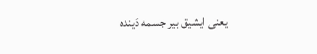یعنی ایشیق بیر جسمه دَینده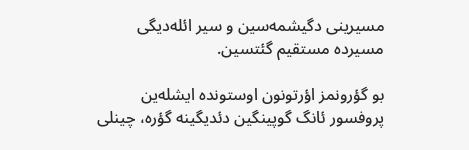مسیرینی دگیشمه‌سین و سیر ائله‌دیگی مسیرده مستقیم گئتسین.

بو گؤرونمز اؤرتونون اوستونده ایشله‌ین پروفسور ئانگ گوپینگین دئدیگینه گؤره، چینلی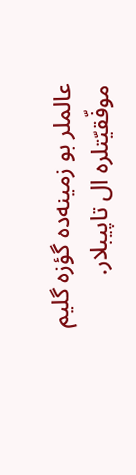عالملر بو زمینه‌ده گؤزه گلیم موفّقیّتلره ال تاپیبلار.